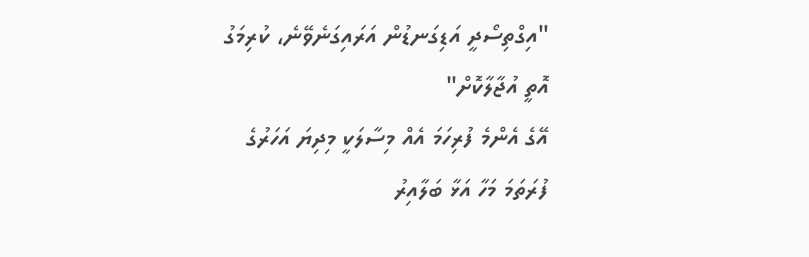"އިގްތިސޯދީ އަޑިގަނޑުން އަރައިގަނެވޭނެ، ކުރިމަގު އޮތީ އުޖާލާކޮށް"
އޭގެ އެންމެ ފުރިހަމަ އެއް މިސާލަކީ މިދިޔަ އަހަރުގެ ފުރަތަމަ މަހާ އަޅާ ބަލާއިރު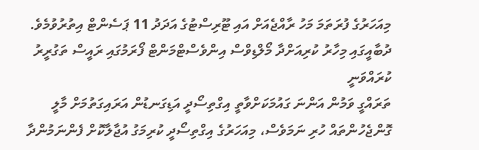މިއަހަރުގެ ފުރަތަމަ މަހު ރާއްޖެއަށް އައި ޓޫރިސްޓުގެ އަދަދު 11 ޕަސެންޓް އިތުރުވުމެވެ.
ދުބާއީގައި މިހާރު ކުރިއަށްދާ މޯލްޑިވްސް އިންވެސްޓްމަންޓް ފޯރަމުގައި ރައީސް ތަގުރީރު ކުރައްވަނީ
ތަރައްގީ ވަމުން އަންނަ ގައުމަކަށްވާތީ އިގްތިސޯދީ އަޑިގަނޑުން އަރައިގަތުމަށް މާލީ ގޮންޖެހުންތައް ހުރި ނަމަވެސް، މިއަހަރުގެ އިގްތިސޯދީ ކުރިމަގު އުޖާލާކޮށް ފެންނަމުންދާ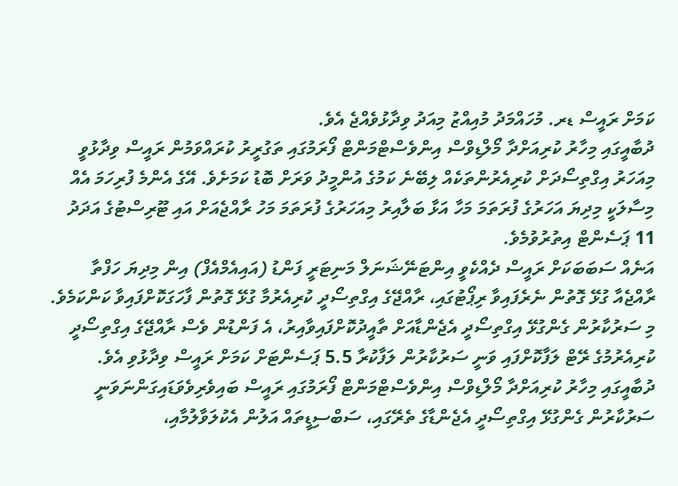ކަމަށް ރައީސް ޑރ. މުހައްމަދު މުއިއްޒު މިއަދު ވިދާޅުވެއްޖެ އެވެ.
ދުބާއީގައި މިހާރު ކުރިއަށްދާ މޯލްޑިވްސް އިންވެސްޓްމަންޓް ފޯރަމުގައި ތަގުރީރު ކުރައްވަމުން ރައީސް ވިދާޅުވީ މިއަހަރު އިގްތިސޯދަށް ކުރިއެރުންތަކެއް ލިބޭނެ ކަމުގެ އުންމީދު ވަރަށް ބޮޑު ކަމަށެވެ. އޭގެ އެންމެ ފުރިހަމަ އެއް މިސާލަކީ މިދިޔަ އަހަރުގެ ފުރަތަމަ މަހާ އަޅާ ބަލާއިރު މިއަހަރުގެ ފުރަތަމަ މަހު ރާއްޖެއަށް އައި ޓޫރިސްޓުގެ އަދަދު 11 ޕަސެންޓް އިތުރުވުމެވެ.
އަނެއް ސަބަބަކަށް ރައީސް ދެއްކެވީ އިންޓަނޭޝަނަލް މަނިޓަރީ ފަންޑު (އައިއެމްއެފް) އިން މިދިޔަ ހަފްތާ ރާއްޖެއާ ގުޅޭ ގޮތުން ނެރެފައިވާ ރިޕޯޓުގައި، ރާއްޖޭގެ އިގްތިސޯދީ ކުރިއެރުމާ ގުޅޭ ގޮތުން ފާހަގަކޮށްފައިވާ ކަންކަމެވެ. މި ސަރުކާރުން ގެންގުޅޭ އިގްތިސޯދީ އެޖެންޑާއަށް ތާއީދުކޮށްފައިވާއިރު، އެ ފަންޑުން ވެސް ރާއްޖޭގެ އިގްތިސޯދީ ކުރިއެރުމުގެ ރޭޓް ލަފާކޮށްފައި ވަނީ ސަރުކާރުން ލަފާކުރާ 5.5 ޕަސެންޓަށް ކަމަށް ރައީސް ވިދާޅުވި އެވެ.
ދުބާއީގައި މިހާރު ކުރިއަށްދާ މޯލްޑިވްސް އިންވެސްޓްމަންޓް ފޯރަމުގައި ރައީސް ބައިވެރިވެވަޑައިގަންނަވަނީ
ސަރުކާރުން ގެންގުޅޭ އިގްތިސޯދީ އެޖެންޑާގެ ތެރޭގައި، ސަބްސިޑީތައް އަލުން އެކުލަވާލުމާއި،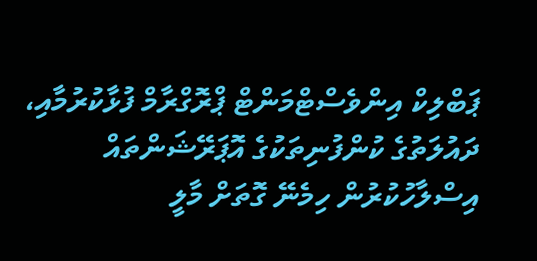ޕަބްލިކް އިންވެސްޓްމަންޓް ޕްރޮގްރާމް ފުޅާކުރުމާއި، ދައުލަތުގެ ކުންފުނިތަކުގެ އޮޕަރޭޝަންތައް އިސްލާހުކުރުން ހިމެނޭ ގޮތަށް މާލީ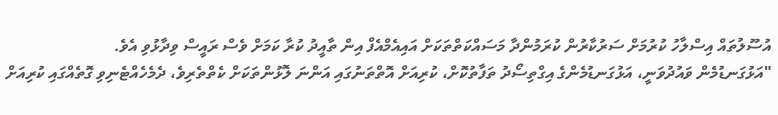އުސޫލުތައް އިސްލާހު ކުރުމަށް ސަރުކާރުން ކުރަމުންދާ މަސައްކަތްތަކަށް އައިއެމްއެފް އިން ތާއީދު ކުރާ ކަމަށް ވެސް ރައީސް ވިދާޅުވި އެވެ.
"އަޅުގަނޑުމެން ވައުދުވަނީ، އަޅުގަނޑުމެންގެ އިގްތިސޯދު ތަފާތުކޮށް، ކުރިއަށް އޮތްތަނުގައި އަންނަ ލޮޅުންތަކަށް ކެތްތެރިވެ، ދެމެހެއްޓެނިވި ގޮތެއްގައި ކުރިއަށް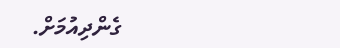ގެންދިއުމަށް.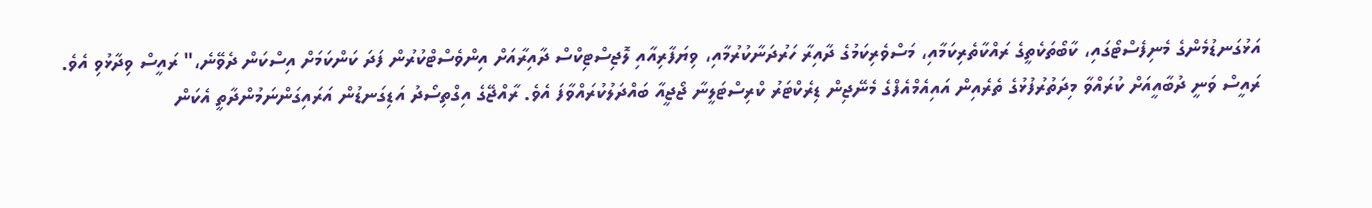އަޅުގަނޑުމެންގެ މެނިފެސްޓޯގައި، ކާބޯތަކެތީގެ ރައްކާތެރިކަމާއި، މަސްވެރިކަމުގެ ދާއިރާ ހަރުދަނާކުރުމާއި، ވިޔަފާރިއާއި ލޮޖިސްޓިކްސް ދާއިރާއަށް އިންވެސްޓްކުރުން ފަދަ ކަންކަމަށް އިސްކަން ދެވޭނެ،" ރައީސް ވިދާޅުވި އެވެ.
ރައީސް ވަނީ ދުބާއީއަށް ކުރައްވާ މިދަތުރުފުޅުގެ ތެރެއިން އައިއެމްއެފްގެ މެނޭޖިން ޑިރެކްޓަރު ކްރިސްޓަލީނާ ޖޯޖީއާ ބައްދަލުކުރައްވާފަ އެވެ. ރާއްޖޭގެ އިގްތިސޯދު އަޑިގަނޑުން އަރައިގަންނަމުންދާތީ އެކަން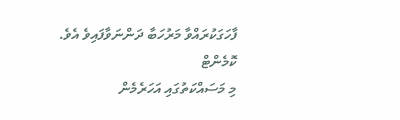ފާހަގަކުރައްވާ މަރުހަބާ ދަންނަވާފައިވެ އެވެ.
ކޮމެންޓް
މި މަސައްކަތުގައި އަހަރެމެން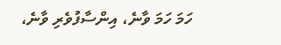ހަމަ ހަމަ ވާނެ، އިންސާފުވެރި ވާނެ،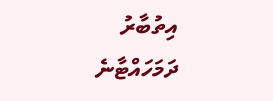އިތުބާރު ދަމަހައްޓާނެ